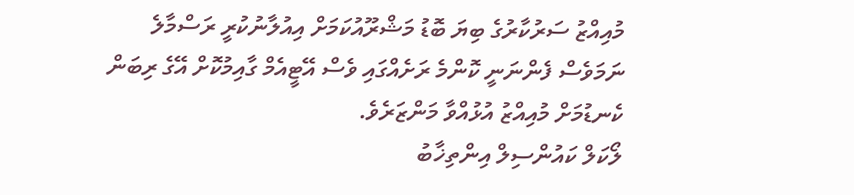މުއިއްޒު ސަރުކާރުގެ ބިޔަ ބޮޑު މަޝްރޫއުކަމަށް އިއުލާނުކުރީ ރަސްމާލެ ނަމަވެސް ފެންނަނީ ކޮންމެ ރަށެއްގައި ވެސް އޭޓީއެމް ގާއިމުކޮށް އޭގެ ރިބަން ކެނޑުމަށް މުއިއްޒު އުޅުއްވާ މަންޒަރެވެ.
ލޯކަލް ކައުންސިލް އިންތިޚާބު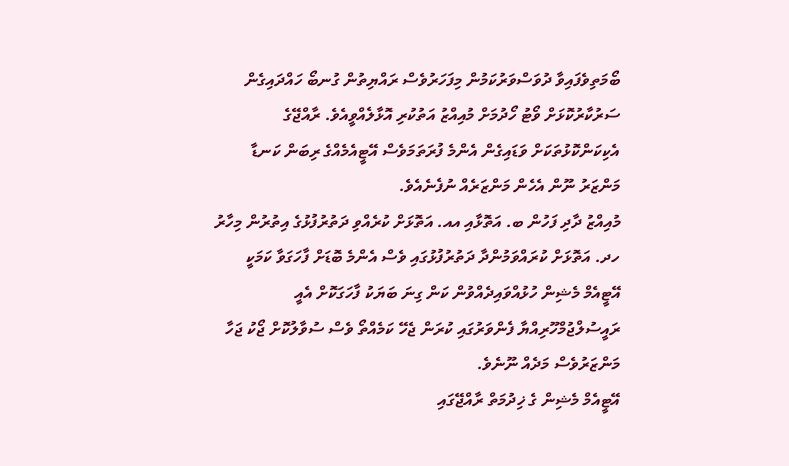ބޯމަތިވެފައިވާ ދުވަސްވަރުކަމުން މިފަހަރުވެސް ރައްޔިތުން ގުނބޯ ހައްދައިގެން ސަރުކާރުކޮޅަށް ވޯޓު ހޯދުމަށް މުއިއްޒު އަތުކުރި އޮޅާލެއްވީއެވެ. ރާއްޖޭގެ އެކިކަންކޮޅުތަކަށް ވަޑައިގެން އެންމެ ފުރަތަމަވެސް އޭޓީއެމެއްގެ ރިބަން ކަނޑާ މަންޒަރު ނޫން އެހެން މަންޒަރެއް ނުފެނެއެވެ.
މުއިއްޒު ދާދި ފަހުން ބ. އަތޮޅާއި އއ. އަތޮޅަށް ކުރެއްވި ދަތުރުފުޅުގެ އިތުރުން މިހާރު ހދ. އަތޮޅަށް ކުރައްވަމުންދާ ދަތުރުފުޅުގައި ވެސް އެންމެ ބޮޑަށް ފާހަގަވާ ކަމަކީ އޭޓީއެމް މެޝިން ހުޅުއްވައިދެއްވުން ކަން ގިނަ ބަޔަކު ފާހަގަކޮށް އެއީ ރައީސުލްޖުމްހޫރިއްޔާ ފެންވަރުގައި ކުރަން ޖެހޭ ކަމެއްތޯ ވެސް ސުވާލުކޮށް ޖޯކު ޖަހާ މަންޒަރުވެސް މަދެއް ނޫނެވެ.
އޭޓީއެމް މެޝިން ގެ ޚިދުމަތް ރާއްޖޭގައި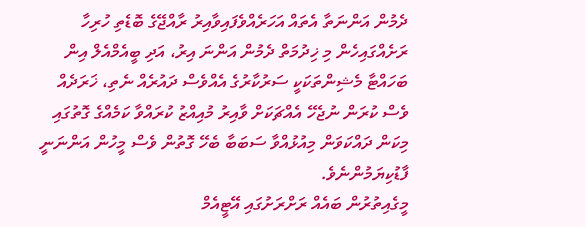ދެމުން އަންނަތާ އެތައް އަހަރެއްވެފައިވާއިރު ރާއްޖޭގެ ބޮޑެތި ހުރިހާ ރަށެއްގައިހެން މި ޚިދުމަތް ދެމުން އަންނަ އިރު، އަދި ބީއެމްއެލް އިން ބަހައްޓާ މެޝިންތަކަކީ ސަރުކާރުގެ އެއްވެސް ދައުރެއް ނެތި، ޚަރަދެއް ވެސް ކުރަން ނުޖެހޭ އެއްޗަކަށް ވާއިރު މުއިއްޒު ކުރައްވާ ކަމެއްގެ ގޮތުގައި މިކަން ދައްކަވަން މިއުޅުއްވާ ސަބަބާ ބެހޭ ގޮތުން ވެސް މީހުން އަންނަނީ ފާޑުކިޔަމުންނެވެ.
މީގެއިތުރުން ބައެއް ރަށްރަށުގައި އޭޓީއެމް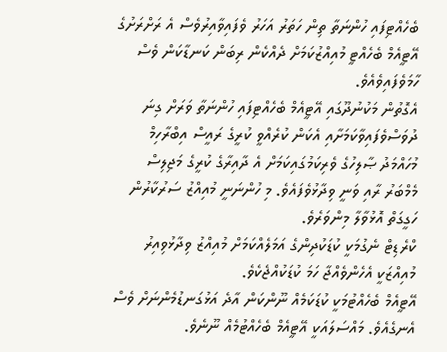ބެހެއްޓިފައި ހުންނަތާ ތިން ހަތަރު އަހަރު ވެފައިވާއިރުވެސް އެ ރަށްރަށުގެ އޭޓީއެމް ބެހެއްޓީ މުއިއްޒުކަމަށް ދެއްކެން ރިބަން ކަނޑާކަން ވެސް ހާމަވެފައިވެއެވެ.
އެގޮތުން މަކުނުދޫގައި އޭޓީއެމް ބެހެއްޓިފައި ހުންނަތާ ވަރަށް ގިނަ ދުވަސްވެފައިވާކަމަށާއި އެކަން ކުރެއްވީ ކުރީގެ ރައީސް އިބްރާހިމް މުހައްމަދު ޞާލިހުގެ ވެރިކަމުގައިކަމަށް އެ ދާއިރާގެ ކުރީގެ މަޖިލިސް މެމްބަރު ރާއި ވަނީ ވިދާޅުވެފައެވެ. މި ހުންނަނީ މުއިއްޒު ސަރުކާރުން ހަގީގަތް އޮޅުވާލާ މިންވަރެވެ.
ކްރެޑިޓް ނެގުމަކީ ކުޑަކުދިންގެ އަމަލެއްކަމަށް މުއިއްޒު ވިދާޅުވިއިރު މުއިއްޒަކީ އެހެންވެއްޖާ ހަމަ ކުޑަކުއްޖެކެވެ.
އޭޓީއެމް ބެހެއްޓުމަކީ ކުޑަކަމެއް ނޫންކަން އާދެ އަޅުގަނޑުމެންނަށް ވެސް އެނގެއެވެ. މައްސަލައަކީ އޭޓީއެމް ބެހެއްޓުމެއް ނޫނެވެ.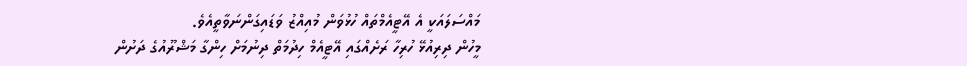މައްސަލައަކީ އެ އޭޓީއެމްތައް ހުޅުވަން މުއިއްޒު ވަޑައިގަންނަވާތީއެވެ.
މީހުން ދިރިއުޅޭ ހުރިހާ ރަށެއްގައި އޭޓީއެމް ހިދުމަތް ދިނުމަށް ހިންގާ މަޝްރޫއުގެ ދަށުން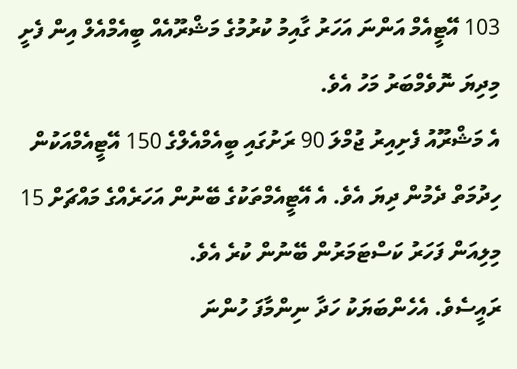103 އޭޓީއެމް އަންނަ އަހަރު ގާއިމު ކުރުމުގެ މަޝްރޫއެއް ބީއެމްއެލް އިން ފެށީ މިދިޔަ ނޮވެމްބަރު މަހު އެވެ.
އެ މަޝްރޫއު ފެށިއިރު ޖުމްލަ 90 ރަށުގައި ބީއެމްއެލްގެ 150 އޭޓީއެމްއަކުން ހިދުމަތް ދެމުން ދިޔަ އެވެ. އެ އޭޓީއެމްތަކުގެ ބޭނުން އަހަރެއްގެ މައްޗަށް 15 މިލިއަން ފަހަރު ކަސްޓަމަރުން ބޭނުން ކުރެ އެވެ.
ރައީސެވެ. އެހެންބަޔަކު ހަދާ ނިންމާފަ ހުންނަ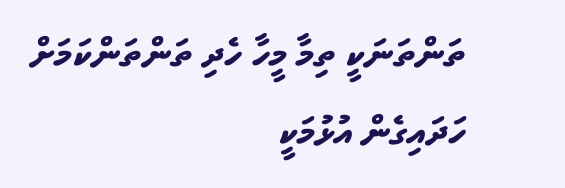ތަންތަނަކީ ތިމާ މީހާ ހެދި ތަންތަންކަމަށް ހަދައިގެން އުޅުމަކީ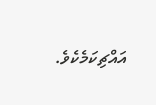އައްޗިކަމެކެވެ.